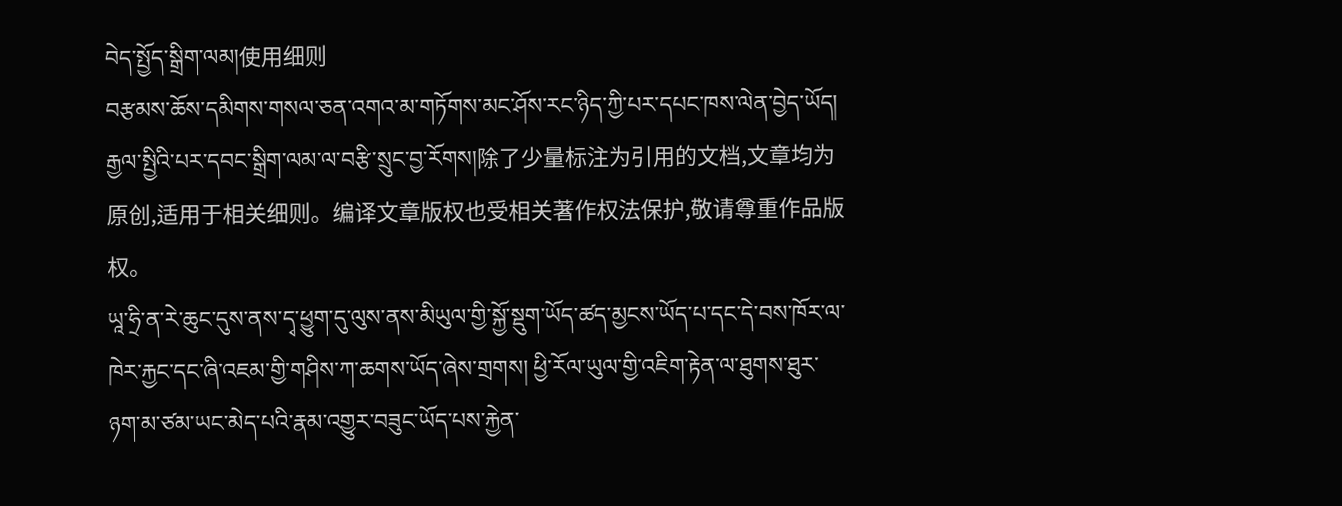བེད་སྤྱོད་སྒྲིག་ལམ།使用细则
བརྩམས་ཆོས་དམིགས་གསལ་ཅན་འགའ་མ་གཏོགས་མང་ཤོས་རང་ཉིད་ཀྱི་པར་དཔང་ཁས་ལེན་བྱེད་ཡོད། རྒྱལ་སྤྱིའི་པར་དབང་སྒྲིག་ལམ་ལ་བརྩི་སྲུང་བྱ་རོགས།除了少量标注为引用的文档,文章均为原创,适用于相关细则。编译文章版权也受相关著作权法保护,敬请尊重作品版权。
ཡཱ་ཧྲི་ན་རེ་ཆུང་དུས་ནས་དྭ་ཕྱུག་དུ་ལུས་ནས་མིཡུལ་གྱི་སྐྱོ་སྡུག་ཡོད་ཚད་མྱངས་ཡོད་པ་དང་དེ་བས་ཁོར་ལ་ཁེར་རྐྱང་དང་ཞི་འཇམ་གྱི་གཤིས་ཀ་ཆགས་ཡོད་ཞེས་གྲགས། ཕྱི་རོལ་ཡུལ་གྱི་འཇིག་རྟེན་ལ་ཐུགས་ཐུར་ཉག་མ་ཙམ་ཡང་མེད་པའི་རྣམ་འགྱུར་བཟུང་ཡོད་པས་རྐྱེན་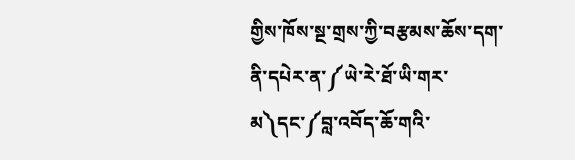གྱིས་ཁོས་སྔ་གྲས་ཀྱི་བརྩམས་ཆོས་དག་ནི་དཔེར་ན་༼ཡེ་རེ་ཐོ་ཡི་གར་མ༽དང་༼བླ་འབོད་ཆོ་གའི་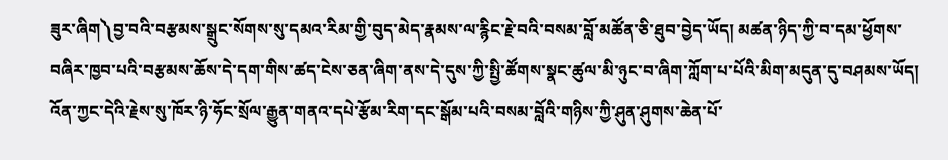ཟུར་ཞིག༽བྱ་བའི་བརྩམས་སྒྲུང་སོགས་སུ་དམའ་རིམ་གྱི་བུད་མེད་རྣམས་ལ་རྙིང་རྗེ་བའི་བསམ་བློ་མཚོན་ཅི་ཐུབ་བྱེད་ཡོད། མཚན་ཉིད་ཀྱི་བ་དམ་ཕྱོགས་བཞིར་ཁྱབ་པའི་བརྩམས་ཆོས་དེ་དག་གིས་ཚད་ངེས་ཅན་ཞིག་ནས་དེ་དུས་ཀྱི་སྤྱི་ཚོགས་སྣང་ཚུལ་མི་ཉུང་བ་ཞིག་ཀློག་པ་པོའི་མིག་མདུན་དུ་བཤམས་ཡོད།
འོན་ཀྱང་དེའི་རྗེས་སུ་ཁོར་ཉི་ཧོང་སྲོལ་རྒྱུན་གནའ་དཔེ་རྩོམ་རིག་དང་སྒོམ་པའི་བསམ་བློའི་གཉིས་ཀྱི་ཤུན་ཤུགས་ཆེན་པོ་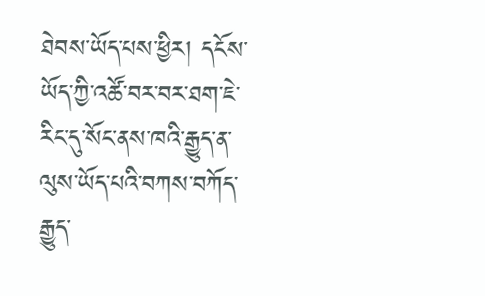ཐེབས་ཡོད་པས་ཕྱིར། དངོས་ཡོད་ཀྱི་འཚོ་བར་བར་ཐག་ཇེ་རིང་དུ་སོང་ནས་ཁའི་རྒྱུད་ན་ལུས་ཡོད་པའི་བཀས་བཀོད་རྒྱུད་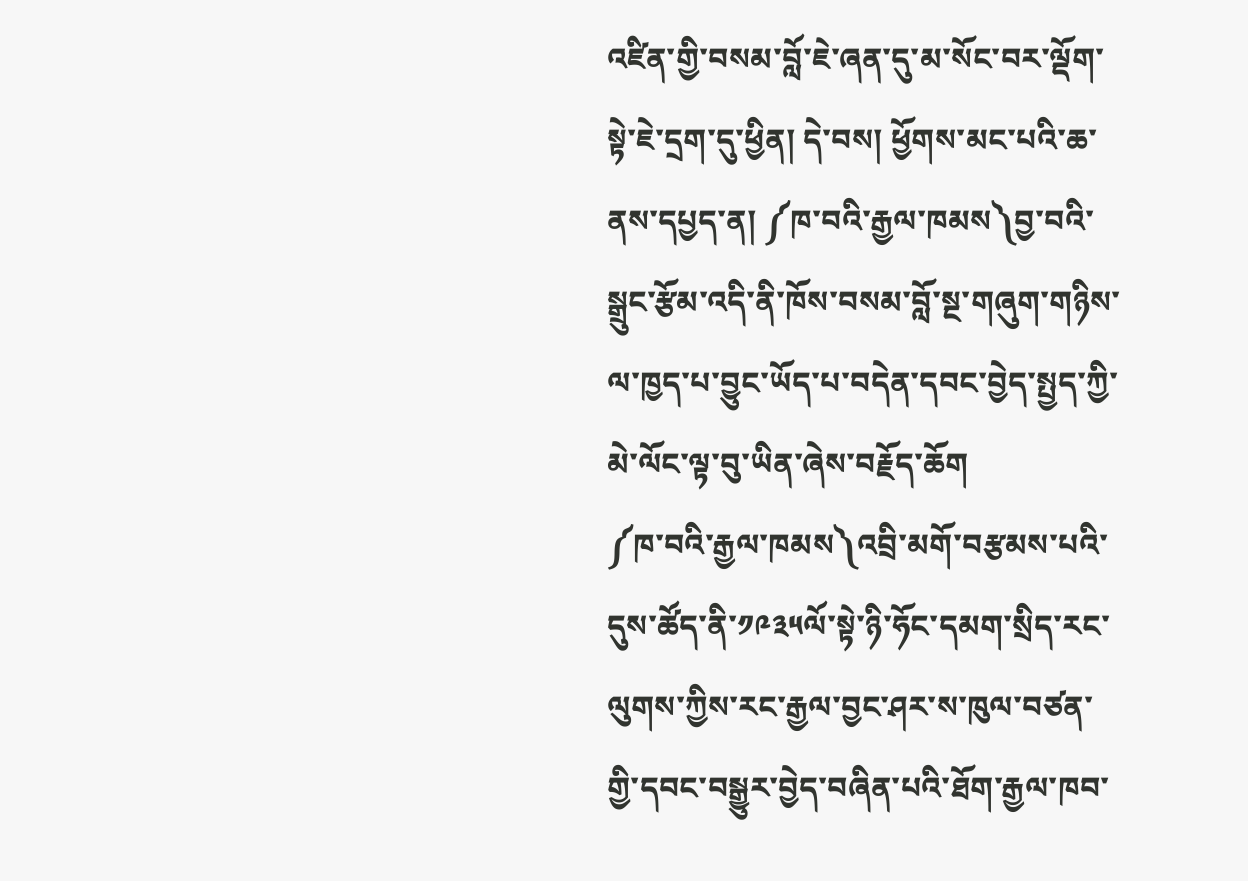འཛིན་གྱི་བསམ་བློ་ཇེ་ཞན་དུ་མ་སོང་བར་ལྡོག་སྟེ་ཇེ་དྲག་དུ་ཕྱིན། དེ་བས། ཕྱོགས་མང་པའི་ཆ་ནས་དཔྱད་ན། ༼ཁ་བའི་རྒྱལ་ཁམས༽བྱ་བའི་སྒྲུང་རྩོམ་འདི་ནི་ཁོས་བསམ་བློ་སྔ་གཞུག་གཉིས་ལ་ཁྱད་པ་བྱུང་ཡོད་པ་བདེན་དབང་བྱེད་སྤྱད་ཀྱི་མེ་ལོང་ལྟ་བུ་ཡིན་ཞེས་བརྗོད་ཆོག
༼ཁ་བའི་རྒྱལ་ཁམས༽འབྲི་མགོ་བརྩམས་པའི་དུས་ཚོད་ནི་༡༩༣༥ལོ་སྟེ་ཉི་ཧོང་དམག་སྲིད་རང་ལུགས་ཀྱིས་རང་རྒྱལ་བྱང་ཤར་ས་ཁུལ་བཙན་གྱི་དབང་བསྒྱུར་བྱེད་བཞིན་པའི་ཐོག་རྒྱལ་ཁབ་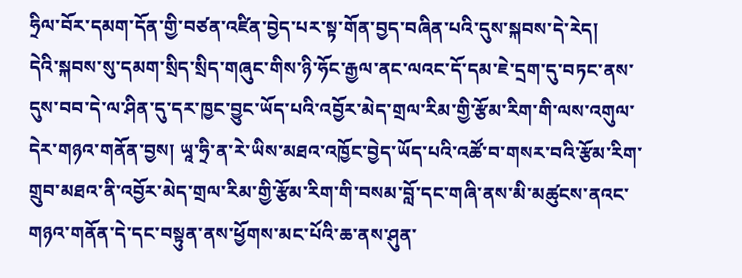ཧྲིལ་བོར་དམག་དོན་གྱི་བཙན་འཛིན་བྱེད་པར་སྟ་གོན་བྱད་བཞིན་པའི་དུས་སྐབས་དེ་རེད།
དེའི་སྐབས་སུ་དམག་སྲིད་སྲིད་གཞུང་གིས་ཉི་ཧོང་རྒྱལ་ནང་ལའང་དོ་དམ་ཇེ་དྲག་དུ་བཏང་ནས་དུས་བབ་དེ་ལ་ཤིན་དུ་དར་ཁྱང་བྱུང་ཡོད་པའི་འབྱོར་མེད་གྲལ་རིམ་གྱི་རྩོམ་རིག་གི་ལས་འགུལ་དེར་གཉའ་གནོན་བྱས། ཡཱ་ཧྲི་ན་རེ་ཡིས་མཐའ་འཁྱོང་བྱེད་ཡོད་པའི་འཚོ་བ་གསར་བའི་རྩོམ་རིག་གྲུབ་མཐའ་ནི་འབྱོར་མེད་གྲལ་རིམ་གྱི་རྩོམ་རིག་གི་བསམ་བློ་དང་གཞི་ནས་མི་མཚུངས་ནའང་གཉའ་གནོན་དེ་དང་བསྟུན་ནས་ཕྱོགས་མང་པོའི་ཆ་ནས་ཤུན་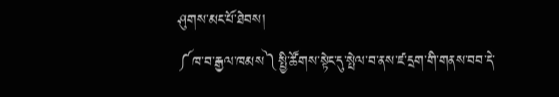ཤུགས་མང་པོ་ཐེབས།
༼ཁ་བ་རྒྱལ་ཁམས༽སྤྱི་ཚོགས་སྟེང་དུ་སྤེལ་བ་ནས་ཛ་དྲག་གི་གནས་བབ་དེ་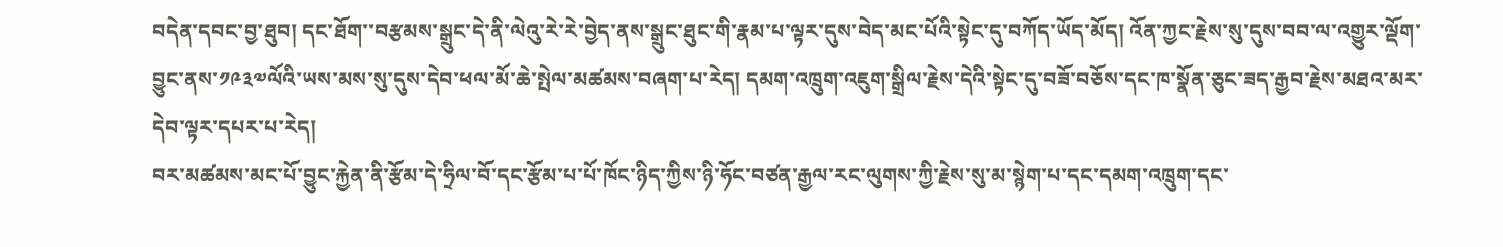བདེན་དབང་བྱ་ཐུབ། དང་ཐོག་་བརྩམས་སྒྲུང་དེ་ནི་ལེའུ་རེ་རེ་བྱེད་ནས་སྒྲུང་ཐུང་གི་རྣམ་པ་ལྟར་དུས་བེད་མང་པོའི་སྟེང་དུ་བཀོད་ཡོད་མོད། འོན་ཀྱང་རྗེས་སུ་དུས་བབ་ལ་འགྱུར་ལྡོག་བྱུང་ནས་༡༩༣༧ལོའི་ཡས་མས་སུ་དུས་དེབ་ཕལ་མོ་ཆེ་སྤེལ་མཚམས་བཞག་པ་རེད། དམག་འཁྲུག་འཇུག་སྒྲིལ་རྗེས་དེའི་སྟེང་དུ་བཟོ་བཅོས་དང་ཁ་སྣོན་ཅུང་ཟད་རྒྱབ་རྗེས་མཐའ་མར་དེབ་ལྟར་དཔར་པ་རེད།
བར་མཚམས་མང་པོ་བྱུང་རྐྱེན་ནི་རྩོམ་དེ་ཧྲིལ་བོ་དང་རྩོམ་པ་པོ་ཁོང་ཉིད་ཀྱིས་ཉི་ཧོང་བཙན་རྒྱལ་རང་ལུགས་ཀྱི་རྗེས་སུ་མ་སྙེག་པ་དང་དམག་འཁྲུག་དང་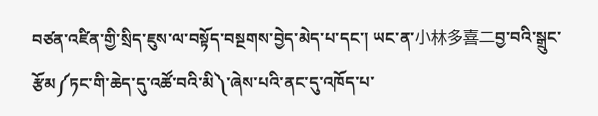བཙན་འཛིན་གྱི་སྲིད་ཇུས་ལ་བསྟོད་བསྔགས་བྱེད་མེད་པ་དང་། ཡང་ན་小林多喜二བྱ་བའི་སྒྲུང་རྩོམ༼ཏང་གི་ཆེད་དུ་འཚོ་བའི་མི༽་ཞེས་པའི་ནང་དུ་འཁོད་པ་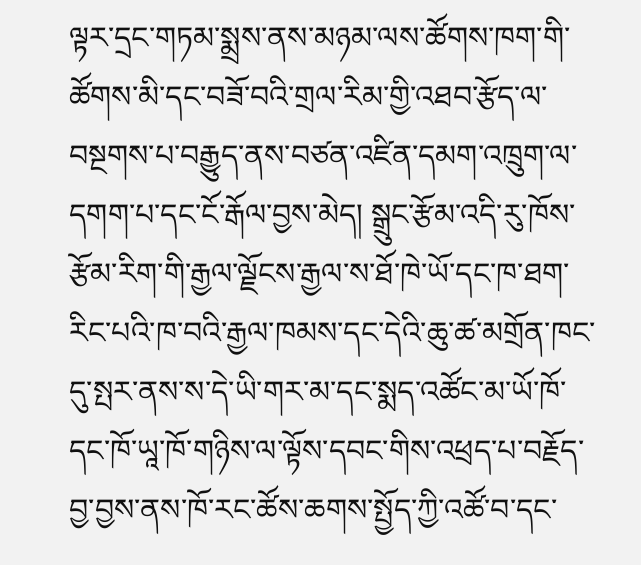ལྟར་དྲང་གཏམ་སྨྲས་ནས་མཉམ་ལས་ཚོགས་ཁག་གི་ཚོགས་མི་དང་བཟོ་བའི་གྲལ་རིམ་གྱི་འཐབ་རྩོད་ལ་བསྔགས་པ་བརྒྱུད་ནས་བཙན་འཛིན་དམག་འཁྲུག་ལ་དགག་པ་དང་ངོ་རྒོལ་བྱས་མེད། སྒྲུང་རྩོམ་འདི་རུ་ཁོས་རྩོམ་རིག་གི་རྒྱལ་ལྗོངས་རྒྱལ་ས་ཐོ་ཁེ་ཡོ་དང་ཁ་ཐག་རིང་པའི་ཁ་བའི་རྒྱལ་ཁམས་དང་དེའི་ཆུ་ཚ་མགྲོན་ཁང་དུ་སྤར་ནས་ས་དེ་ཡི་གར་མ་དང་སྨད་འཚོང་མ་ཡོ་ཁོ་དང་ཁོ་ཡཱ་ཁོ་གཉིས་ལ་ལྟོས་དབང་གིས་འཕྲད་པ་བརྗོད་བྱ་བྱས་ནས་ཁོ་རང་ཚོས་ཆགས་སྤྱོད་ཀྱི་འཚོ་བ་དང་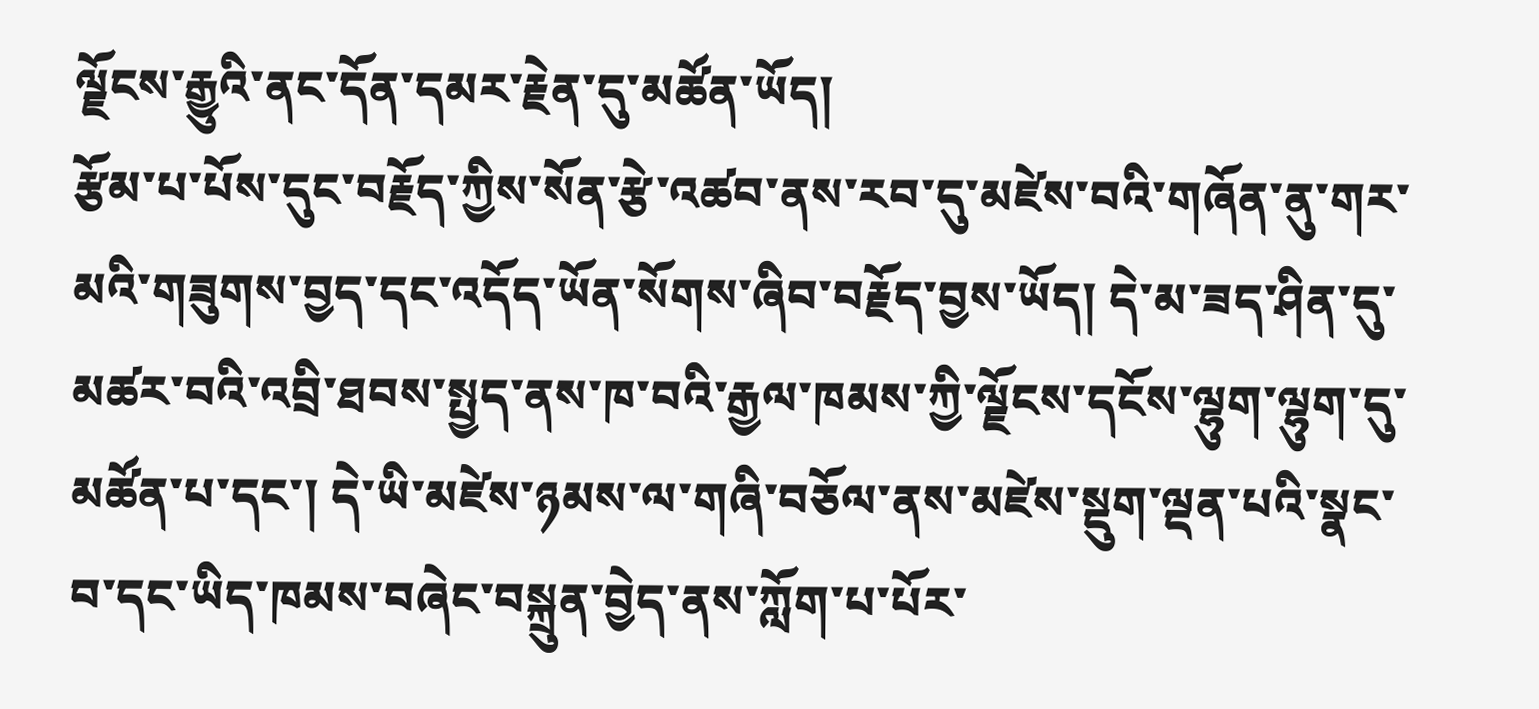ལྗོངས་རྒྱུའི་ནང་དོན་དམར་རྗེན་དུ་མཚོན་ཡོད།
རྩོམ་པ་པོས་དུང་བརྗོད་ཀྱིས་སོན་རྩེ་འཚབ་ནས་རབ་དུ་མཛེས་བའི་གཞོན་ནུ་གར་མའི་གཟུགས་བྱད་དང་འདོད་ཡོན་སོགས་ཞིབ་བརྗོད་བྱས་ཡོད། དེ་མ་ཟད་ཤིན་དུ་མཚར་བའི་འབྲི་ཐབས་སྤྱད་ནས་ཁ་བའི་རྒྱལ་ཁམས་ཀྱི་ལྗོངས་དངོས་ལྷུག་ལྷུག་དུ་མཚོན་པ་དང་། དེ་ཡི་མཛེས་ཉམས་ལ་གཞི་བཅོལ་ནས་མཛེས་སྡུག་ལྡན་པའི་སྣང་བ་དང་ཡིད་ཁམས་བཞེང་བསྐྲུན་བྱེད་ནས་ཀློག་པ་པོར་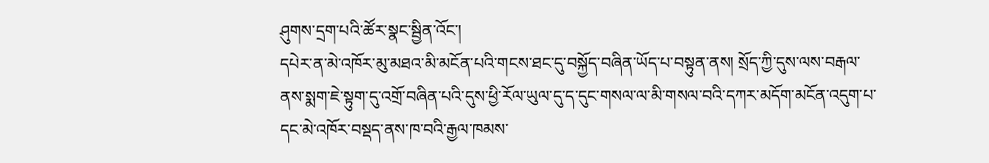ཤུགས་དྲག་པའི་ཚོར་སྣང་སྦྱིན་འོང་།
དཔེར་ན་མེ་འཁོར་མུ་མཐའ་མི་མངོན་པའི་གངས་ཐང་དུ་བསྐྱོད་བཞིན་ཡོད་པ་བསྟུན་ནས། སྲོད་ཀྱི་དུས་ལས་བརྒལ་ནས་སྨག་ཇེ་སྟུག་དུ་འགྲོ་བཞིན་པའི་དུས་ཕྱི་རོལ་ཡུལ་དུ་ད་དུང་གསལ་ལ་མི་གསལ་བའི་དཀར་མདོག་མངོན་འདུག་པ་དང་མེ་འཁོར་བསྡད་ནས་ཁ་བའི་རྒྱལ་ཁམས་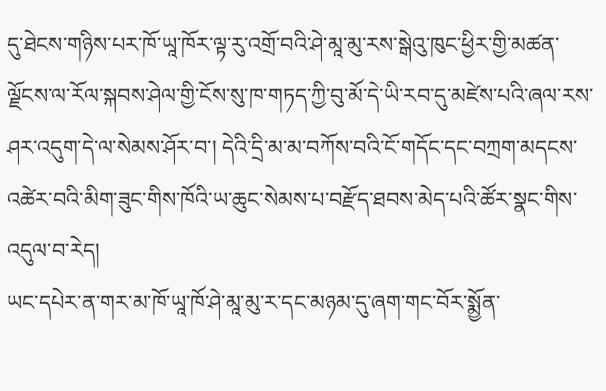དུ་ཐེངས་གཉིས་པར་ཁོ་ཡཱ་ཁོར་ལྟ་རུ་འགྲོ་བའི་ཤེ་མཱ་མུ་རས་སྒེའུ་ཁུང་ཕྱིར་གྱི་མཚན་ལྗོངས་ལ་རོལ་སྐབས་ཤེལ་གྱི་ངོས་སུ་ཁ་གཏད་ཀྱི་བུ་མོ་དེ་ཡི་རབ་དུ་མཛེས་པའི་ཞལ་རས་ཤར་འདུག་དེ་ལ་སེམས་ཤོར་བ་། དེའི་དྲི་མ་མ་བཀོས་བའི་ངོ་གདོང་དང་བཀྲག་མདངས་འཚེར་བའི་མིག་ཟུང་གིས་ཁོའི་ཡ་ཆུང་སེམས་པ་བརྫོད་ཐབས་མེད་པའི་ཚོར་སྣང་གིས་འདུལ་བ་རེད།
ཡང་དཔེར་ན་གར་མ་ཁོ་ཡཱ་ཁོ་ཤེ་མཱ་མུ་ར་དང་མཉམ་དུ་ཞག་གང་བོར་སྨྱོན་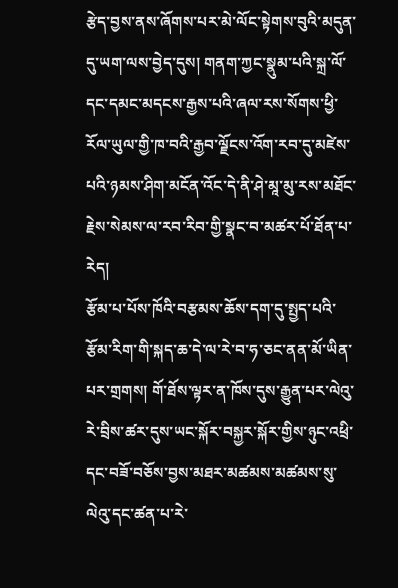རྩེད་བྱས་ནས་ཞོགས་པར་མེ་ལོང་སྟེགས་བུའི་མདུན་དུ་ཡག་ལས་བྱེད་དུས། གནག་ཀྱང་སྣུམ་པའི་སྐྲ་ལོ་དང་དམང་མདངས་རྒྱས་པའི་ཞལ་རས་སོགས་ཕྱི་རོལ་ཡུལ་གྱི་ཁ་བའི་རྒྱབ་ལྗོངས་འོག་རབ་དུ་མཛེས་པའི་ཉམས་ཤིག་མངོན་འོང་དེ་ནི་ཤེ་མཱ་མུ་རས་མཐོང་རྗེས་སེམས་ལ་རབ་རིབ་གྱི་སྣང་བ་མཚར་པོ་ཐོན་པ་རེད།
རྩོམ་པ་པོས་ཁོའི་བརྩམས་ཆོས་དག་དུ་སྤྱད་པའི་རྩོམ་རིག་གི་སྐད་ཆ་དེ་ལ་རེ་བ་ཧ་ཅང་ནན་མོ་ཡིན་པར་གྲགས། གོ་ཐོས་ལྟར་ན་ཁོས་དུས་རྒྱུན་པར་ལེའུ་རེ་བྲིས་ཚར་དུས་ཡང་སྐོར་བསྐྱར་སྐོར་གྱིས་ཉུང་འཕྲི་དང་བཟོ་བཅོས་བྱས་མཐར་མཚམས་མཚམས་སུ་ལེའུ་དང་ཚན་པ་རེ་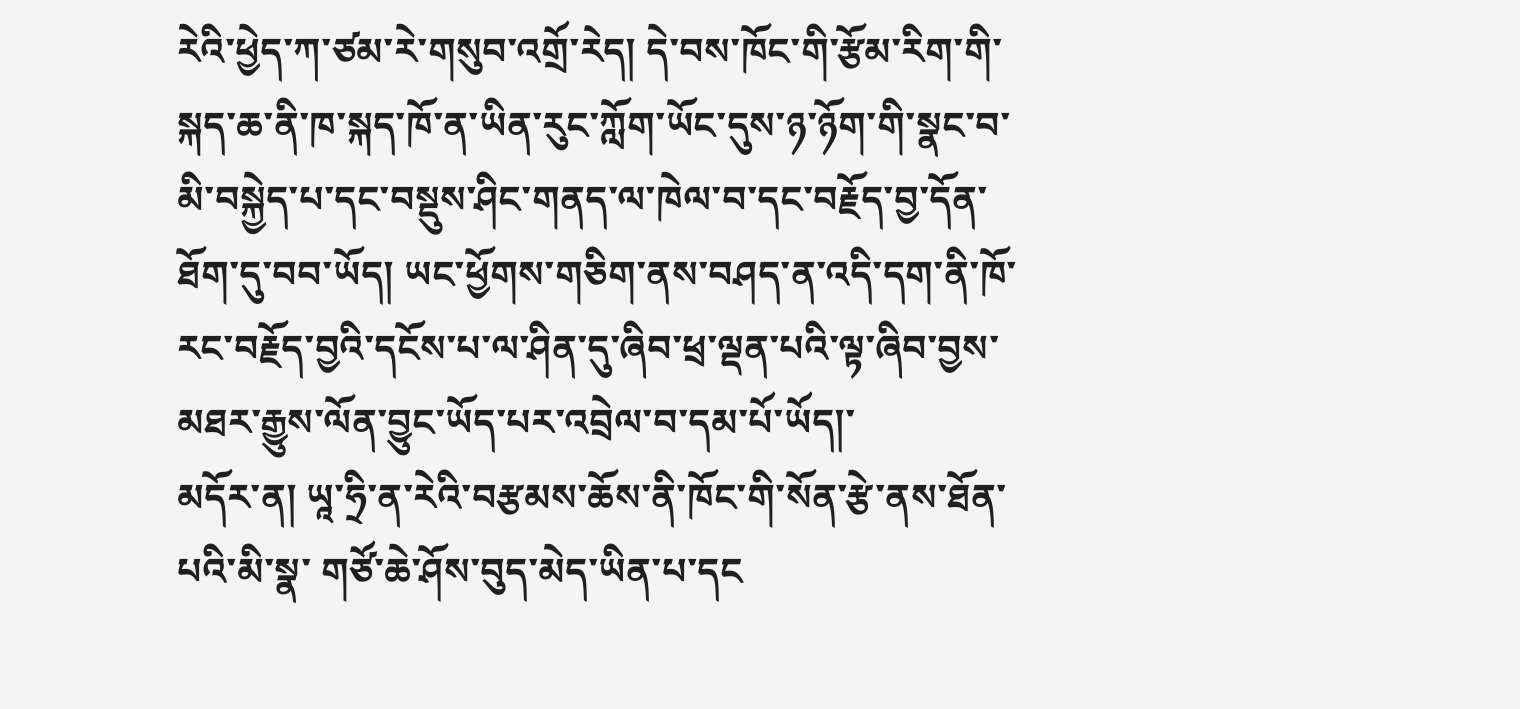རེའི་ཕྱེད་ཀ་ཙམ་རེ་གསུབ་འགྲོ་རེད། དེ་བས་ཁོང་གི་རྩོམ་རིག་གི་སྐད་ཆ་ནི་ཁ་སྐད་ཁོ་ན་ཡིན་རུང་ཀློག་ཡོང་དུས་ཉ་ཉོག་གི་སྣང་བ་མི་བསྐྱེད་པ་དང་བསྡུས་ཤིང་གནད་ལ་ཁེལ་བ་དང་བརྗོད་བྱ་དོན་ཐོག་དུ་བབ་ཡོད། ཡང་ཕྱོགས་གཅིག་ནས་བཤད་ན་འདི་དག་ནི་ཁོ་རང་བརྗོད་བྱའི་དངོས་པ་ལ་ཤིན་དུ་ཞིབ་ཕྲ་ལྡན་པའི་ལྟ་ཞིབ་བྱས་མཐར་རྒྱུས་ལོན་བྱུང་ཡོད་པར་འབྲེལ་བ་དམ་པོ་ཡོད།་
མདོར་ན། ཡཱ་ཧྲི་ན་རེའི་བརྩམས་ཆོས་ནི་ཁོང་གི་སོན་རྩེ་ནས་ཐོན་པའི་མི་སྣ་ གཙོ་ཆེ་ཤོས་བུད་མེད་ཡིན་པ་དང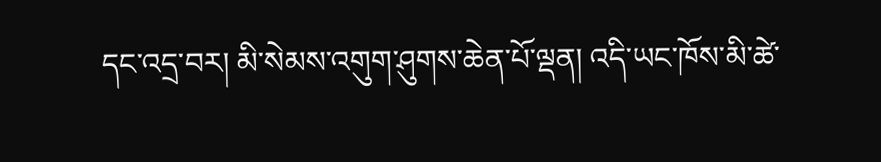དང་འདྲ་བར། མི་སེམས་འགུག་ཤུགས་ཆེན་པོ་ལྡན། འདི་ཡང་ཁོས་མི་ཚེ་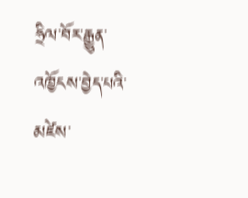ཧྲིལ་བོར་རྒྱུན་འཁྱོངས་བྱེད་པའི་མཛེས་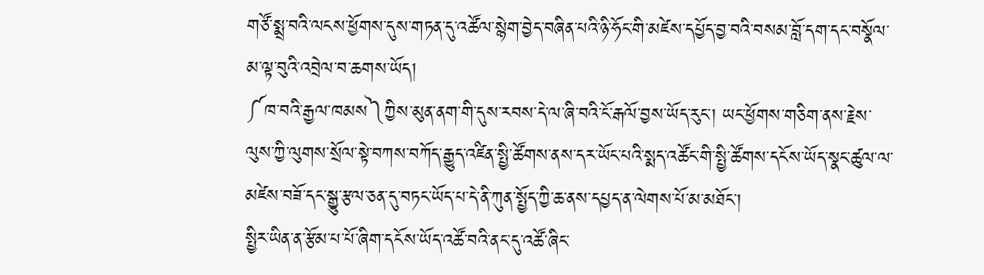གཙོ་སྨྲ་བའི་ལངས་ཕྱོགས་དུས་གཏན་དུ་འཚོལ་སྙེག་བྱེད་བཞིན་པའི་ཉི་ཧོང་གི་མཛེས་དཔྱོད་བྱ་བའི་བསམ་བློ་དག་དང་བསྣོལ་མ་ལྟ་བུའི་འབྲེལ་བ་ཆགས་ཡོད།
༼ཁ་བའི་རྒྱལ་ཁམས༽ཀྱིས་མུན་ནག་གི་དུས་རབས་དེ་ལ་ཞི་བའི་ངོ་རྒལོ་བྱས་ཡོད་རུང་། ཡང་ཕྱོགས་གཅིག་ནས་རྗེས་ལུས་ཀྱི་ལུགས་སྲོལ་སྟེ་བཀས་བཀོད་རྒྱུད་འཛིན་སྤྱི་ཚོགས་ནས་དར་ཡོང་པའི་སྨད་འཚོང་གི་སྤྱི་ཚོགས་དངོས་ཡོད་སྣང་ཚུལ་ལ་མཛེས་བཟོ་དང་སྒྱུ་རྩལ་ཅན་དུ་བཏང་ཡོད་པ་དེ་ནི་ཀུན་སྤྱོད་ཀྱི་ཆ་ནས་དཔྱད་ན་ལེགས་པོ་མ་མཐོང་།
སྤྱིར་ཡིན་ན་རྩོམ་པ་པོ་ཞིག་དངོས་ཡོད་འཚོ་བའི་ནང་དུ་འཚོ་ཞིང་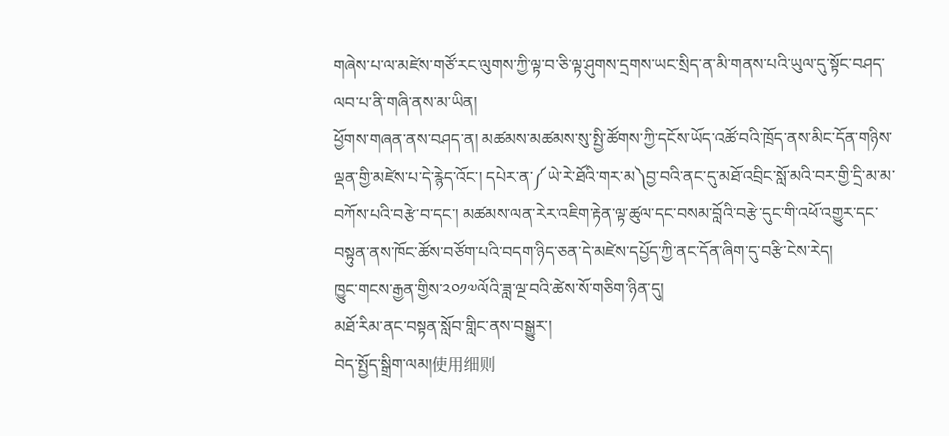གཞེས་པ་ལ་མཛེས་གཙོ་རང་ལུགས་ཀྱི་ལྟ་བ་ཅི་ལྟ་ཤུགས་དྲགས་ཡང་སྲིད་ན་མི་གནས་པའི་ཡུལ་དུ་སྟོང་བཤད་ལབ་པ་ནི་གཞི་ནས་མ་ཡིན།
ཕྱོགས་གཞན་ནས་བཤད་ན། མཚམས་མཚམས་སུ་སྤྱི་ཚོགས་ཀྱི་དངོས་ཡོད་འཚོ་བའི་ཁྲོད་ནས་མིང་དོན་གཉིས་ལྡན་གྱི་མཛེས་པ་དེ་རྙེད་འོང་། དཔེར་ན་༼ཡེ་རེ་ཐོའི་གར་མ༽བྱ་བའི་ནང་དུ་མཐོ་འབྲིང་སློ་མའི་བར་གྱི་དྲི་མ་མ་བཀོས་པའི་བརྩེ་བ་དང་། མཚམས་ལན་རེར་འཇིག་རྟེན་ལྟ་ཚུལ་དང་བསམ་བློའི་བརྩེ་དུང་གི་འཕོ་འགྱུར་དང་བསྟུན་ནས་ཁོང་ཚོས་བཙོག་པའི་བདག་ཉིད་ཅན་དེ་མཛེས་དཔྱོད་ཀྱི་ནང་དོན་ཞིག་དུ་བརྩི་ངེས་རེད།
ཁྱུང་གངས་རྒྱན་གྱིས་༢༠༡༧ལོའི་ཟླ་ལྔ་བའི་ཚེས་སོ་གཅིག་ཉིན་དུ།
མཐོ་རིམ་ནང་བསྟན་སློབ་གླིང་ནས་བསྒྱུར་།
བེད་སྤྱོད་སྒྲིག་ལམ།使用细则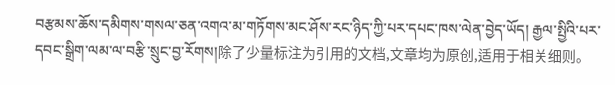བརྩམས་ཆོས་དམིགས་གསལ་ཅན་འགའ་མ་གཏོགས་མང་ཤོས་རང་ཉིད་ཀྱི་པར་དཔང་ཁས་ལེན་བྱེད་ཡོད། རྒྱལ་སྤྱིའི་པར་དབང་སྒྲིག་ལམ་ལ་བརྩི་སྲུང་བྱ་རོགས།除了少量标注为引用的文档,文章均为原创,适用于相关细则。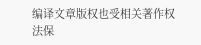编译文章版权也受相关著作权法保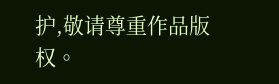护,敬请尊重作品版权。